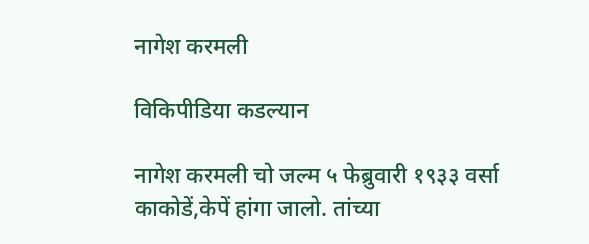नागेश करमली

विकिपीडिया कडल्यान

नागेश करमली चो जल्म ५ फेब्रुवारी १९३३ वर्सा काकोडें,केपें हांगा जालो. तांच्या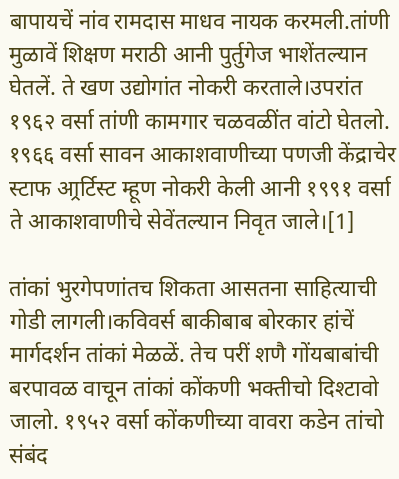बापायचें नांव रामदास माधव नायक करमली.तांणी मुळावें शिक्षण मराठी आनी पुर्तुगेज भाशेंतल्यान घेतलें. ते खण उद्योगांत नोकरी करताले।उपरांत १९६२ वर्सा तांणी कामगार चळवळींत वांटो घेतलो. १९६६ वर्सा सावन आकाशवाणीच्या पणजी केंद्राचेर स्टाफ आ्रर्टिस्ट म्हूण नोकरी केली आनी १९९१ वर्सा ते आकाशवाणीचे सेवेंतल्यान निवृत जाले।[1]

तांकां भुरगेपणांतच शिकता आसतना साहित्याची गोडी लागली।कविवर्स बाकीबाब बोरकार हांचें मार्गदर्शन तांकां मेळळें. तेच परीं शणै गोंयबाबांची बरपावळ वाचून तांकां कोंकणी भक्तीचो दिश्टावो जालो. १९५२ वर्सा कोंकणीच्या वावरा कडेन तांचो संबंद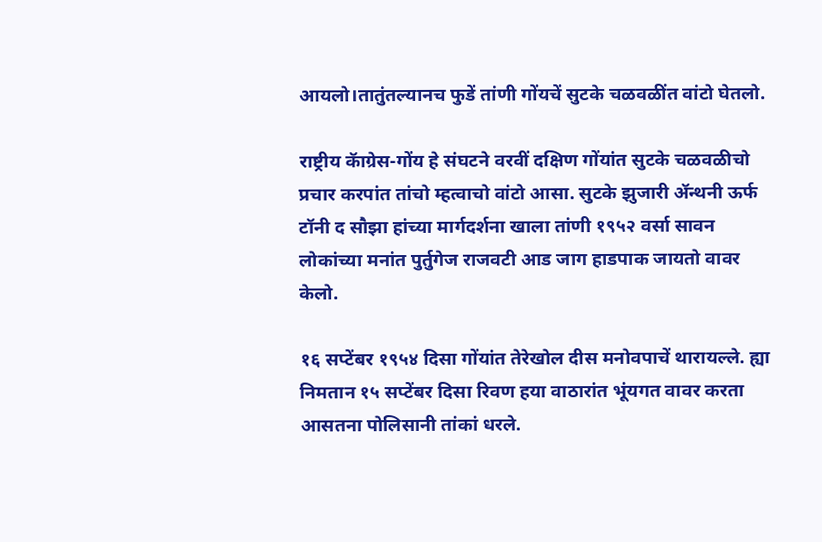आयलो।तातुंतल्यानच फुडें तांणी गोंयचें सुटके चळवळींत वांटो घेतलो.

राष्ट्रीय कॅाग्रेस-गोंय हे संघटने वरवीं दक्षिण गोंयांत सुटके चळवळीचो प्रचार करपांत तांचो म्हत्वाचो वांटो आसा. सुटके झुजारी ॲन्थनी ऊर्फ टॉनी द सौझा हांच्या मार्गदर्शना खाला तांणी १९५२ वर्सा सावन लोकांच्या मनांत पुर्तुगेज राजवटी आड जाग हाडपाक जायतो वावर केलो.

१६ सप्टेंबर १९५४ दिसा गोंयांत तेरेखोल दीस मनोवपाचें थारायल्ले. ह्या निमतान १५ सप्टेंबर दिसा रिवण हया वाठारांत भूंयगत वावर करता आसतना पोलिसानी तांकां धरले.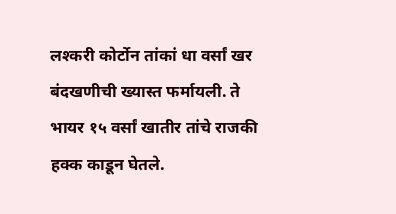लश्करी कोर्टोन तांकां धा वर्सां खर बंदखणीची ख्यास्त फर्मायली. ते भायर १५ वर्सां खातीर तांचे राजकी हक्क काडून घेतले.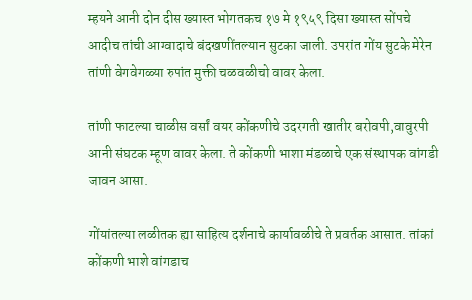म्हयने आनी दोन दीस ख्यास्त भोगतकच १७ मे १९५९ दिसा ख्यास्त सोंपचे आदीच तांची आग्वादाचे बंदखणींतल्यान सुटका जाली. उपरांत गोंय सुटके मेरेन तांणी वेगवेगळ्या रुपांत मुक्ती चळवळीचो वावर केला.

तांणी फाटल्या चाळीस वर्सां वयर कोंकणीचे उदरगती खातीर बरोवपी,वावुरपी आनी संघटक म्हूण वावर केला. ते कोंकणी भाशा मंडळाचे एक संस्थापक वांगडी जावन आसा.

गोंयांतल्या लळीतक ह्या साहित्य दर्शनाचे कार्यावळीचे ते प्रवर्तक आसात. तांकां कोंकणी भाशे वांगडाच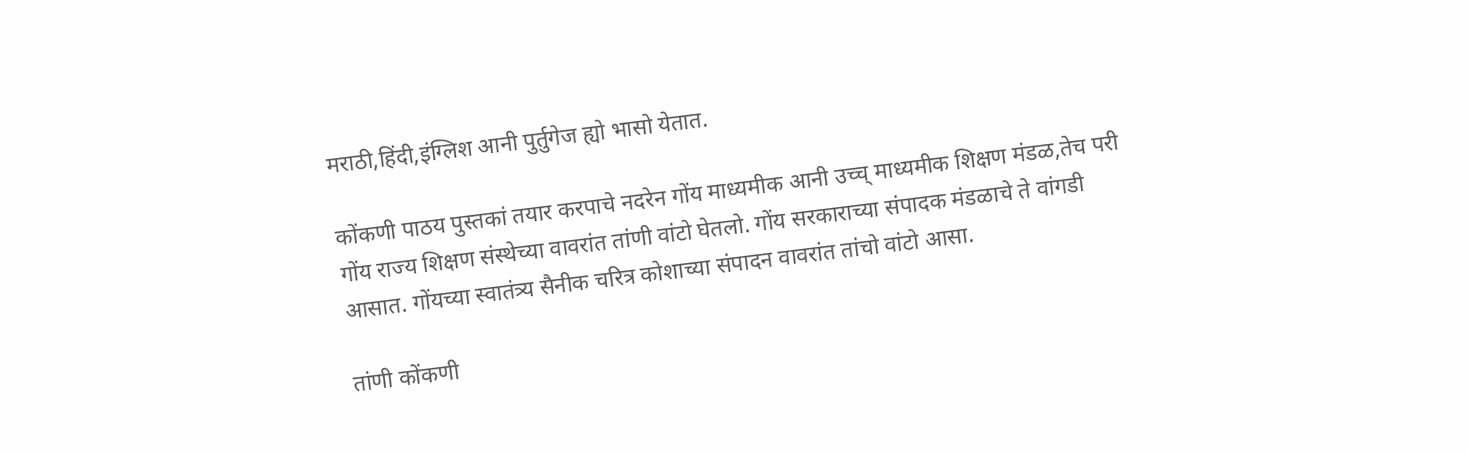मराठी,हिंदी,इंग्लिश आनी पुर्तुगेज ह्यो भासो येतात.

कोंकणी पाठय पुस्तकां तयार करपाचे नदरेन गोंय माध्यमीक आनी उच्च् माध्यमीक शिक्षण मंडळ,तेच परी गोंय राज्य शिक्षण संस्थेच्या वावरांत तांणी वांटो घेतलो. गोंय सरकाराच्या संपादक मंडळाचे ते वांगडी आसात. गोंयच्या स्वातंत्र्य सैनीक चरित्र कोशाच्या संपादन वावरांत तांचो वांटो आसा.

तांणी कोंकणी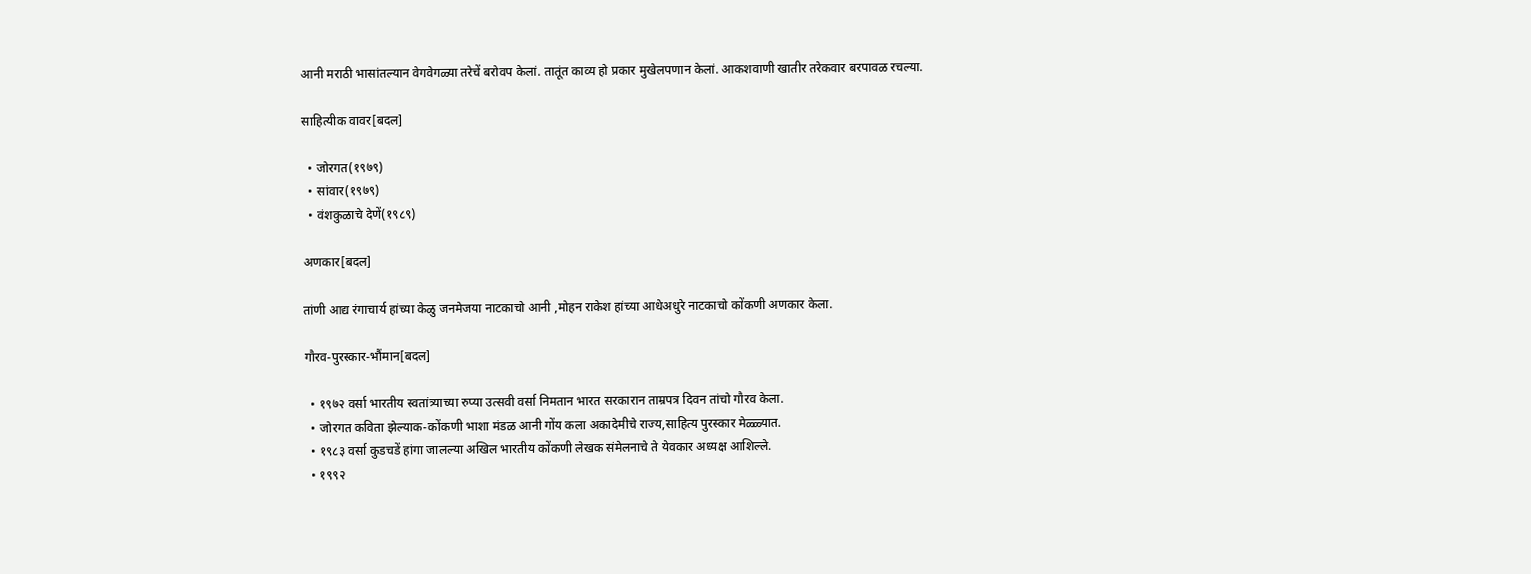आनी मराठी भासांतल्यान वेगवेगळ्या तरेचें बरोवप केलां. तातूंत काव्य हो प्रकार मुखेलपणान केलां. आकशवाणी खातीर तरेकवार बरपावळ रचल्या.

साहित्यीक वावर[बदल]

  • जोरगत(१९७९)
  • सांवार(१९७९)
  • वंशकुळाचे देणें(१९८९)

अणकार[बदल]

तांणी आद्य रंगाचार्य हांच्या केळु जनमेजया नाटकाचो आनी ,मोहन राकेश हांच्या आधेअधुरे नाटकाचो कोंकणी अणकार केला.

गौरव-पुरस्कार-भौंमान[बदल]

  • १९७२ वर्सा भारतीय स्वतांत्र्याच्या रुप्या उत्सवी वर्सा निमतान भारत सरकारान ताम्रपत्र दिवन तांचो गौरव केला.
  • जोरगत कविता झेल्याक-कोंकणी भाशा मंडळ आनी गोंय कला अकादेमीचे राज्य,साहित्य पुरस्कार मेळ्ळ्यात.
  • १९८३ वर्सा कुडचडें हांगा जालल्या अखिल भारतीय कोंकणी लेखक संमेलनाचे ते येवकार अध्यक्ष आशिल्ले.
  • १९९२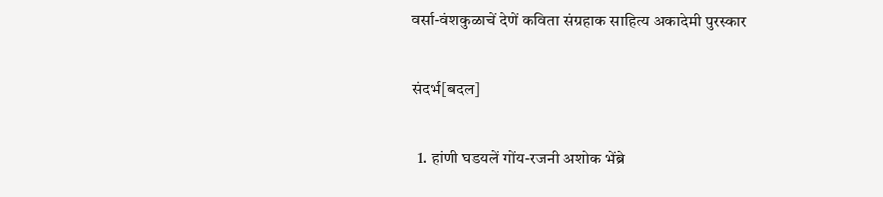वर्सा-वंशकुळाचें देणें कविता संग्रहाक साहित्य अकादेमी पुरस्कार

संदर्भ[बदल]

  1. हांणी घडयलें गोंय-रजनी अशोक भेंब्रे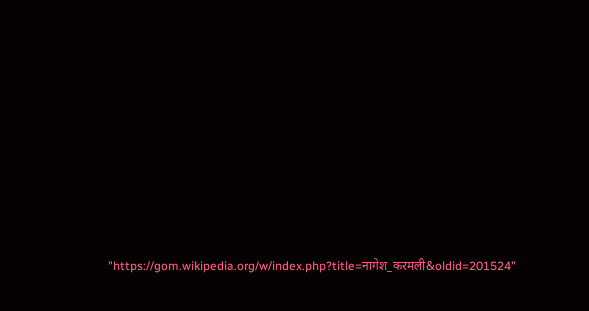"https://gom.wikipedia.org/w/index.php?title=नागेश_करमली&oldid=201524"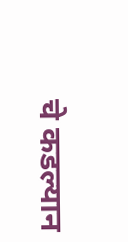चे कडल्यान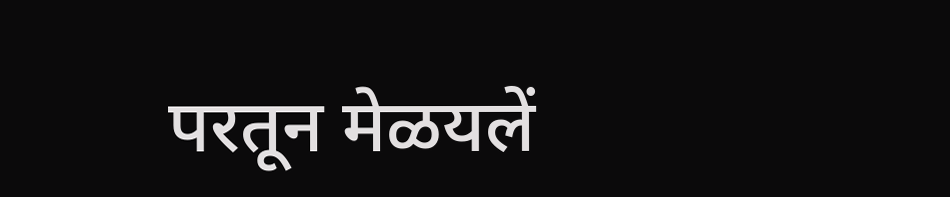परतून मेळयलें